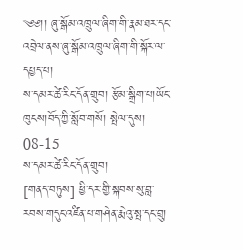༄༅།། ཞུ་སྒོམ་འཁྲུལ་ཞིག་གི་རྣམ་ཐར་དང་འབྲེལ་ནས་ཞུ་སྒོམ་འཁྲུལ་ཞིག་གི་སྐོར་ལ་དཔྱད་པ།
ས་དམར་ཚེ་རིང་དོན་གྲུབ། རྩོམ་སྒྲིག་པ།ཡོང་ཁུངས།བོད་ཀྱི་སློབ་གསོ། སྤེལ་དུས། 08-15
ས་དམར་ཚེ་རིང་དོན་གྲུབ།
[གནད་བཏུས] ཕྱི་དར་གྱི་སྐབས་སུ་བླ་རབས་གདུང་འཛིན་པ་གཤེན་རྨེའུ་སྤ་དང་བྲུ།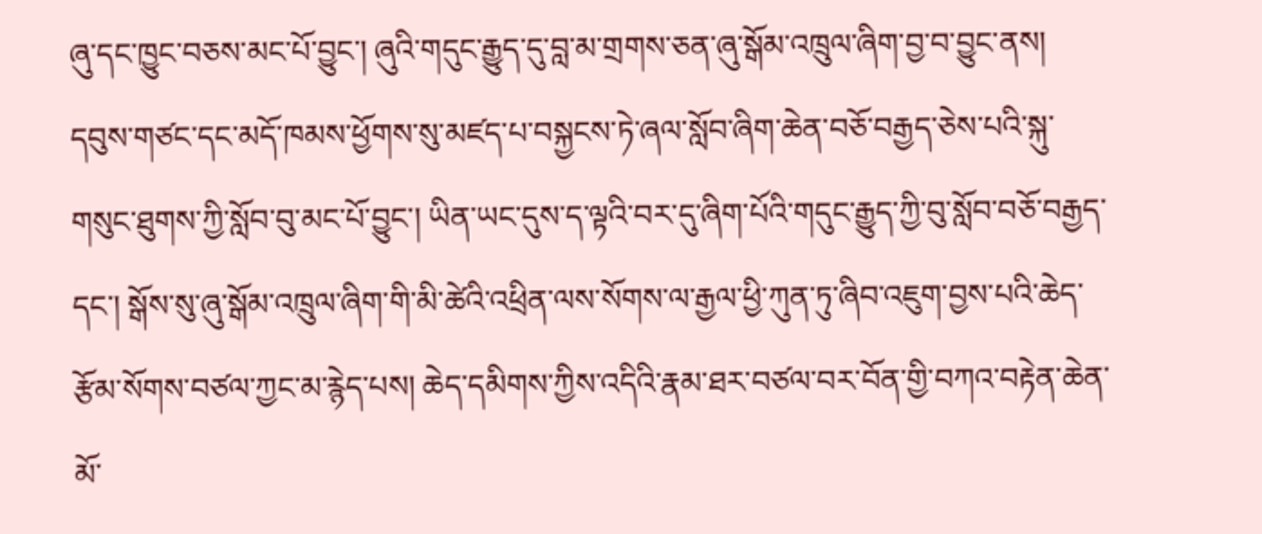ཞུ་དང་ཁྱུང་བཅས་མང་པོ་བྱུང་། ཞུའི་གདུང་རྒྱུད་དུ་བླ་མ་གྲགས་ཅན་ཞུ་སྒོམ་འཁྲུལ་ཞིག་བྱ་བ་བྱུང་ནས། དབུས་གཙང་དང་མདོ་ཁམས་ཕྱོགས་སུ་མཛད་པ་བསྐྱངས་ཏེ་ཞལ་སློབ་ཞིག་ཆེན་བཅོ་བརྒྱད་ཅེས་པའི་སྐུ་གསུང་ཐུགས་ཀྱི་སློབ་བུ་མང་པོ་བྱུང་། ཡིན་ཡང་དུས་ད་ལྟའི་བར་དུ་ཞིག་པོའི་གདུང་རྒྱུད་ཀྱི་བུ་སློབ་བཅོ་བརྒྱད་དང་། སྒོས་སུ་ཞུ་སྒོམ་འཁྲུལ་ཞིག་གི་མི་ཚེའི་འཕྲིན་ལས་སོགས་ལ་རྒྱལ་ཕྱི་ཀུན་ཏུ་ཞིབ་འཇུག་བྱས་པའི་ཆེད་རྩོམ་སོགས་བཙལ་ཀྱང་མ་རྙེད་པས། ཆེད་དམིགས་ཀྱིས་འདིའི་རྣམ་ཐར་བཙལ་བར་བོན་གྱི་བཀའ་བརྟེན་ཆེན་མོ་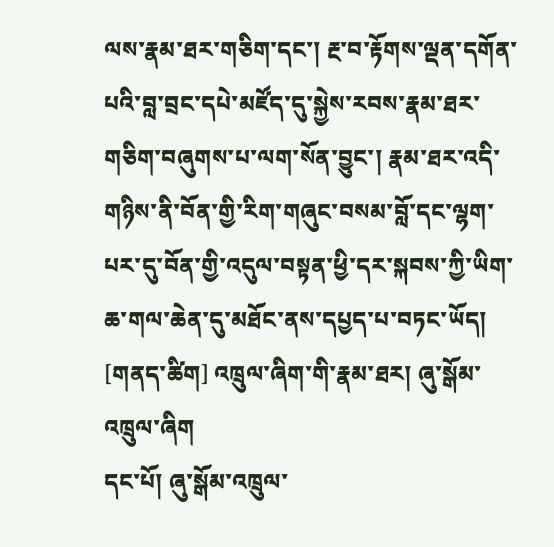ལས་རྣམ་ཐར་གཅིག་དང་། རྔ་བ་རྟོགས་ལྡན་དགོན་པའི་བླ་བྲང་དཔེ་མཛོད་དུ་སྐྱེས་རབས་རྣམ་ཐར་གཅིག་བཞུགས་པ་ལག་སོན་བྱུང་། རྣམ་ཐར་འདི་གཉིས་ནི་བོན་གྱི་རིག་གཞུང་བསམ་བློ་དང་ལྷག་པར་དུ་བོན་གྱི་འདུལ་བསྟན་ཕྱི་དར་སྐབས་ཀྱི་ཡིག་ཆ་གལ་ཆེན་དུ་མཐོང་ནས་དཔྱད་པ་བཏང་ཡོད།
[གནད་ཚིག] འཁྲུལ་ཞིག་གི་རྣམ་ཐར། ཞུ་སྒོམ་འཁྲུལ་ཞིག
དང་པོ། ཞུ་སྒོམ་འཁྲུལ་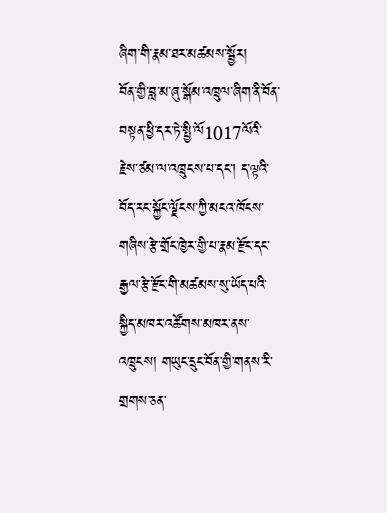ཞིག་གི་རྣམ་ཐར་མཚམས་སྦྱོར།
བོན་གྱི་བླ་མ་ཞུ་སྒོམ་འཁྲུལ་ཞིག་ནི་བོན་བསྟན་ཕྱི་དར་ཏེ་སྤྱི་ལོ1017ལོའི་རྗེས་ཙམ་ལ་འཁྲུངས་པ་དང་། ད་ལྟའི་བོད་རང་སྐྱོང་ལྗོངས་ཀྱི་མངའ་ཁོངས་གཞིས་རྩེ་གྲོང་ཁྱེར་གྱི་པ་རྣམ་རྫོང་དང་རྒྱལ་རྩེ་རྫོང་གི་མཚམས་སུ་ཡོད་པའི་སྐྱིད་མཁར་འཚོགས་མཁར་ནས་འཁྲུངས། གཡུང་དྲུང་བོན་གྱི་གནས་རི་གྲགས་ཅན་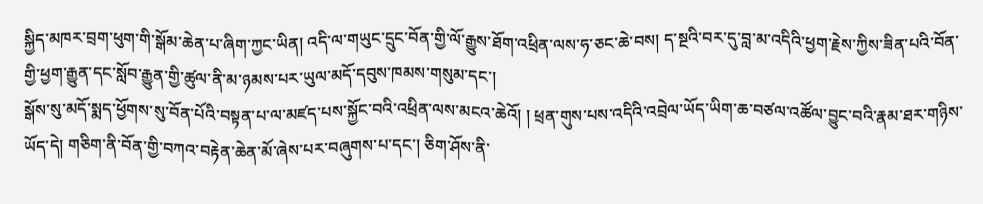སྐྱིད་མཁར་བྲག་ཕུག་གི་སྒོམ་ཆེན་པ་ཞིག་ཀྱང་ཡིན། འདི་ལ་གཡུང་དྲུང་བོན་གྱི་ལོ་རྒྱུས་ཐོག་འཕྲིན་ལས་ཧ་ཅང་ཆེ་བས། ད་སྔའི་བར་དུ་བླ་མ་འདིའི་ཕྱག་རྗེས་ཀྱིས་ཟིན་པའི་བོན་གྱི་ཕྱག་རྒྱུན་དང་སློབ་རྒྱུན་གྱི་ཚུལ་ནི་མ་ཉམས་པར་ཡུལ་མདོ་དབུས་ཁམས་གསུམ་དང་།
སྒོས་སུ་མདོ་སྨད་ཕྱོགས་སུ་བོན་པོའི་བསྟན་པ་ལ་མཛད་པས་སྐྱོང་བའི་འཕྲིན་ལས་མངའ་ཆེའོ། ། ཕྲན་གུས་པས་འདིའི་འབྲེལ་ཡོད་ཡིག་ཆ་བཙལ་འཚོལ་བྱུང་བའི་རྣམ་ཐར་གཉིས་ཡོད་དེ། གཅིག་ནི་བོན་གྱི་བཀའ་བརྟེན་ཆེན་མོ་ཞེས་པར་བཞུགས་པ་དང་། ཅིག་ཤོས་ནི་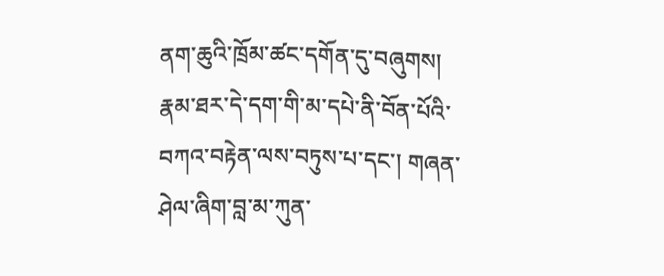ནག་ཆུའི་ཁྲོམ་ཚང་དགོན་དུ་བཞུགས། རྣམ་ཐར་དེ་དག་གི་མ་དཔེ་ནི་བོན་པོའི་བཀའ་བརྟེན་ལས་བཏུས་པ་དང་། གཞན་ཤེལ་ཞིག་བླ་མ་ཀུན་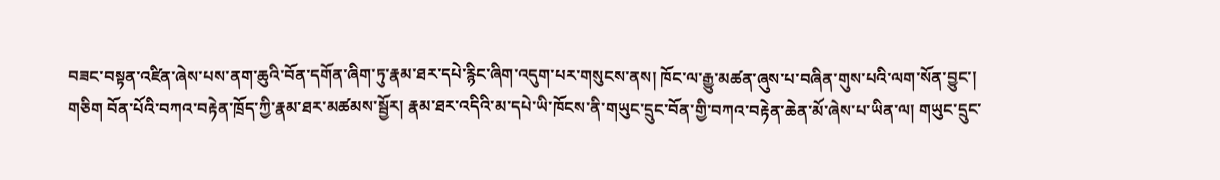བཟང་བསྟན་འཛིན་ཞེས་པས་ནག་ཆུའི་བོན་དགོན་ཞིག་ཏུ་རྣམ་ཐར་དཔེ་རྙིང་ཞིག་འདུག་པར་གསུངས་ནས། ཁོང་ལ་རྒྱུ་མཚན་ཞུས་པ་བཞིན་གུས་པའི་ལག་སོན་བྱུང་།
གཅིག བོན་པོའི་བཀའ་བརྟེན་ཁྲོད་ཀྱི་རྣམ་ཐར་མཚམས་སྦྱོར། རྣམ་ཐར་འདིའི་མ་དཔེ་ཡི་ཁོངས་ནི་གཡུང་དྲུང་བོན་གྱི་བཀའ་བརྟེན་ཆེན་མོ་ཞེས་པ་ཡིན་ལ། གཡུང་དྲུང་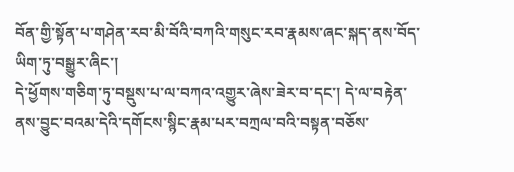བོན་གྱི་སྟོན་པ་གཤེན་རབ་མི་བོའི་བཀའི་གསུང་རབ་རྣམས་ཞང་སྐད་ནས་བོད་ཡིག་ཏུ་བསྒྱུར་ཞིང་།
དེ་ཕྱོགས་གཅིག་ཏུ་བསྡུས་པ་ལ་བཀའ་འགྱུར་ཞེས་ཟེར་བ་དང་། དེ་ལ་བརྟེན་ནས་བྱུང་བའམ་དེའི་དགོངས་སྙིང་རྣམ་པར་བཀྲལ་བའི་བསྟན་བཅོས་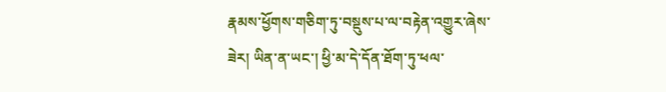རྣམས་ཕྱོགས་གཅིག་ཏུ་བསྡུས་པ་ལ་བརྟེན་འགྱུར་ཞེས་ཟེར། ཡིན་ན་ཡང་། ཕྱི་མ་དེ་དོན་ཐོག་ཏུ་ཕལ་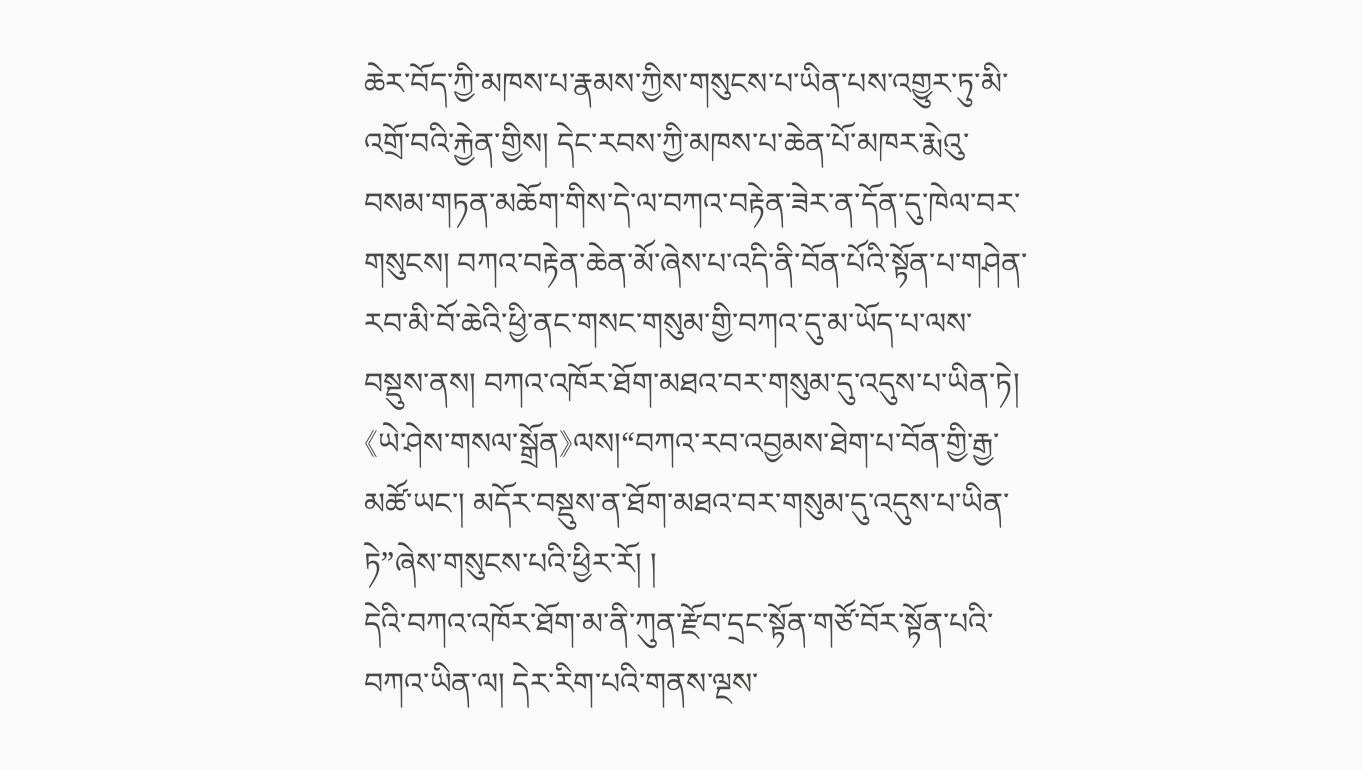ཆེར་བོད་ཀྱི་མཁས་པ་རྣམས་ཀྱིས་གསུངས་པ་ཡིན་པས་འགྱུར་ཏུ་མི་འགྲོ་བའི་རྐྱེན་གྱིས། དེང་རབས་ཀྱི་མཁས་པ་ཆེན་པོ་མཁར་རྨེའུ་བསམ་གཏན་མཆོག་གིས་དེ་ལ་བཀའ་བརྟེན་ཟེར་ན་དོན་དུ་ཁེལ་བར་གསུངས། བཀའ་བརྟེན་ཆེན་མོ་ཞེས་པ་འདི་ནི་བོན་པོའི་སྟོན་པ་གཤེན་རབ་མི་བོ་ཆེའི་ཕྱི་ནང་གསང་གསུམ་གྱི་བཀའ་དུ་མ་ཡོད་པ་ལས་བསྡུས་ནས། བཀའ་འཁོར་ཐོག་མཐའ་བར་གསུམ་དུ་འདུས་པ་ཡིན་ཏེ། 《ཡེ་ཤེས་གསལ་སྒྲོན》ལས།“བཀའ་རབ་འབྱམས་ཐེག་པ་བོན་གྱི་རྒྱ་མཚོ་ཡང་། མདོར་བསྡུས་ན་ཐོག་མཐའ་བར་གསུམ་དུ་འདུས་པ་ཡིན་ཏེ”ཞེས་གསུངས་པའི་ཕྱིར་རོ། །
དེའི་བཀའ་འཁོར་ཐོག་མ་ནི་ཀུན་རྫོབ་དྲང་སྟོན་གཙོ་བོར་སྟོན་པའི་བཀའ་ཡིན་ལ། དེར་རིག་པའི་གནས་ལྔས་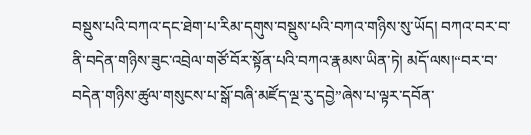བསྡུས་པའི་བཀའ་དང་ཐེག་པ་རིམ་དགུས་བསྡུས་པའི་བཀའ་གཉིས་སུ་ཡོད། བཀའ་བར་བ་ནི་བདེན་གཉིས་ཟུང་འབྲེལ་གཙོ་བོར་སྟོན་པའི་བཀའ་རྣམས་ཡིན་ཏེ། མདོ་ལས།“བར་བ་བདེན་གཉིས་ཚུལ་གསུངས་པ་སྒོ་བཞི་མཛོད་ལྔ་རུ་དབྱེ”ཞེས་པ་ལྟར་དབོན་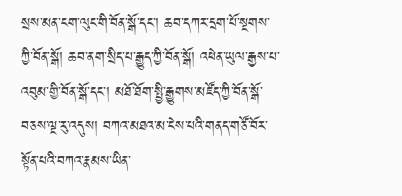སྲས་མན་ངག་ལུང་གི་བོན་སྒོ་དང་། ཆབ་དཀར་དྲག་པོ་སྔགས་ཀྱི་བོན་སྒོ། ཆབ་ནག་སྲིད་པ་རྒྱུད་ཀྱི་བོན་སྒོ། འཕེན་ཡུལ་རྒྱས་པ་འབུམ་གྱི་བོན་སྒོ་དང་། མཐོ་ཐོག་སྤྱི་རྒྱུགས་མཛོད་ཀྱི་བོན་སྒོ་བཅས་ལྔ་རུ་འདུས། བཀའ་མཐའ་མ་ངེས་པའི་གནད་གཙོ་བོར་སྟོན་པའི་བཀའ་རྣམས་ཡིན་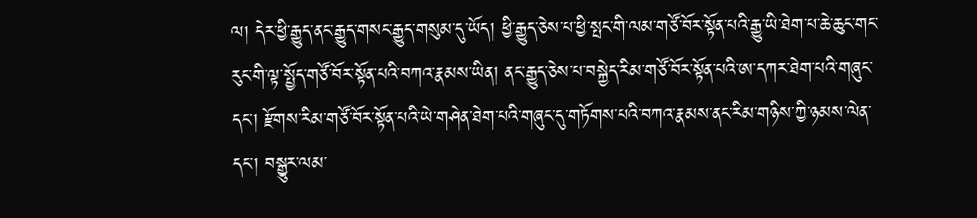ལ། དེར་ཕྱི་རྒྱུད་ནང་རྒྱུད་གསང་རྒྱུད་གསུམ་དུ་ཡོད། ཕྱི་རྒྱུད་ཅེས་པ་ཕྱི་སྤང་གི་ལམ་གཙོ་བོར་སྟོན་པའི་རྒྱུ་ཡི་ཐེག་པ་ཆེ་ཆུང་གང་རུང་གི་ལྟ་སྤྱོད་གཙོ་བོར་སྟོན་པའི་བཀའ་རྣམས་ཡིན། ནང་རྒྱུད་ཅེས་པ་བསྐྱེད་རིམ་གཙོ་བོར་སྟོན་པའི་ཨ་དཀར་ཐེག་པའི་གཞུང་དང་། རྫོགས་རིམ་གཙོ་བོར་སྟོན་པའི་ཡེ་གཤེན་ཐེག་པའི་གཞུང་དུ་གཏོགས་པའི་བཀའ་རྣམས་ནང་རིམ་གཉིས་ཀྱི་ཉམས་ལེན་དང་། བསྒྱུར་ལམ་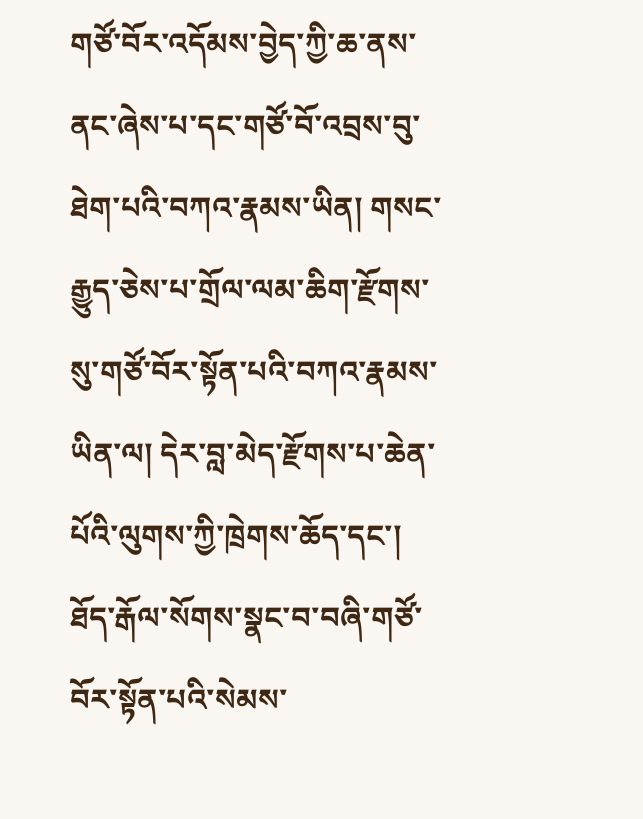གཙོ་བོར་འདོམས་བྱེད་ཀྱི་ཆ་ནས་ནང་ཞེས་པ་དང་གཙོ་བོ་འབྲས་བུ་ཐེག་པའི་བཀའ་རྣམས་ཡིན། གསང་རྒྱུད་ཅེས་པ་གྲོལ་ལམ་ཆིག་རྫོགས་སུ་གཙོ་བོར་སྟོན་པའི་བཀའ་རྣམས་ཡིན་ལ། དེར་བླ་མེད་རྫོགས་པ་ཆེན་པོའི་ལུགས་ཀྱི་ཁྲེགས་ཆོད་དང་། ཐོད་རྒོལ་སོགས་སྣང་བ་བཞི་གཙོ་བོར་སྟོན་པའི་སེམས་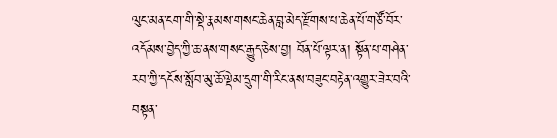ལུང་མན་ངག་གི་སྡེ་རྣམས་གསང་ཆེན་བླ་མེད་རྫོགས་པ་ཆེན་པོ་གཙོ་བོར་འདོམས་བྱེད་ཀྱི་ཆ་ནས་གསང་རྒྱུད་ཅེས་བྱ། བོན་པོ་ལྟར་ན། སྟོན་པ་གཤེན་རབ་ཀྱི་དངོས་སློབ་མུ་ཆོ་ལྡེམ་དྲུག་གི་རིང་ནས་བཟུང་བརྟེན་འགྱུར་ཟེར་བའི་བསྟན་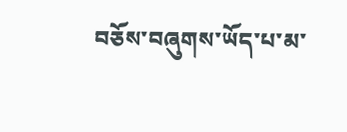བཅོས་བཞུགས་ཡོད་པ་མ་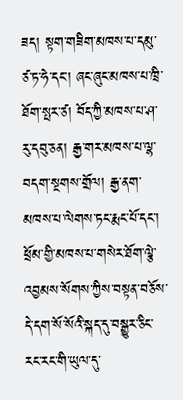ཟད། སྟག་གཟིག་མཁས་པ་དམུ་ཙ་ཏ་ཧེ་དང་། ཞང་ཞུང་མཁས་པ་ཁྲི་ཐོག་སྤར་ཙ། བོད་ཀྱི་མཁས་པ་ཤ་རུ་དབུ་ཅན། རྒྱ་གར་མཁས་པ་ལྷ་བདག་སྔགས་གྲོལ། རྒྱ་ནག་མཁས་པ་ལེགས་ཏང་རྨང་པོ་དང་། ཕྲོམ་གྱི་མཁས་པ་གསེར་ཐོག་ལྕེ་འབྱམས་སོགས་ཀྱིས་བསྟན་བཅོས་དེ་དག་སོ་སོའི་སྐད་དུ་བསྒྱུར་ཅིང་རང་རང་གི་ཡུལ་དུ་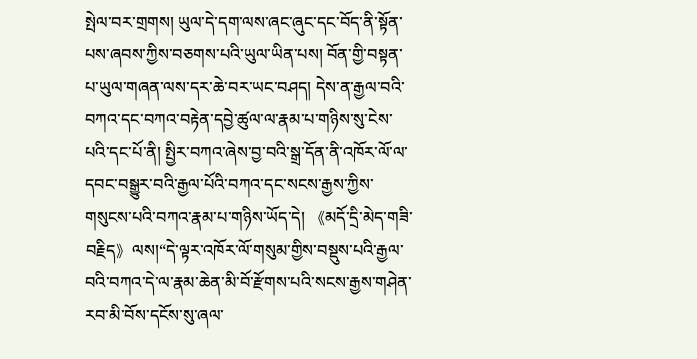སྤེལ་བར་གྲགས། ཡུལ་དེ་དག་ལས་ཞང་ཞུང་དང་བོད་ནི་སྟོན་པས་ཞབས་ཀྱིས་བཅགས་པའི་ཡུལ་ཡིན་པས། བོན་གྱི་བསྟན་པ་ཡུལ་གཞན་ལས་དར་ཆེ་བར་ཡང་བཤད། དེས་ན་རྒྱལ་བའི་བཀའ་དང་བཀའ་བརྟེན་དབྱེ་ཚུལ་ལ་རྣམ་པ་གཉིས་སུ་ངེས་པའི་དང་པོ་ནི། སྤྱིར་བཀའ་ཞེས་བྱ་བའི་སྒྲ་དོན་ནི་འཁོར་ལོ་ལ་དབང་བསྒྱུར་བའི་རྒྱལ་པོའི་བཀའ་དང་སངས་རྒྱས་ཀྱིས་གསུངས་པའི་བཀའ་རྣམ་པ་གཉིས་ཡོད་དེ། 《མདོ་དྲི་མེད་གཟི་བརྗིད》ལས།“དེ་ལྟར་འཁོར་ལོ་གསུམ་གྱིས་བསྡུས་པའི་རྒྱལ་བའི་བཀའ་དེ་ལ་རྣམ་ཆེན་མི་བོ་རྫོགས་པའི་སངས་རྒྱས་གཤེན་རབ་མི་བོས་དངོས་སུ་ཞལ་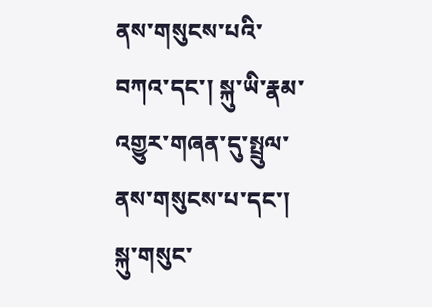ནས་གསུངས་པའི་བཀའ་དང་། སྐུ་ཡི་རྣམ་འགྱུར་གཞན་དུ་སྤྲུལ་ནས་གསུངས་པ་དང་། སྐུ་གསུང་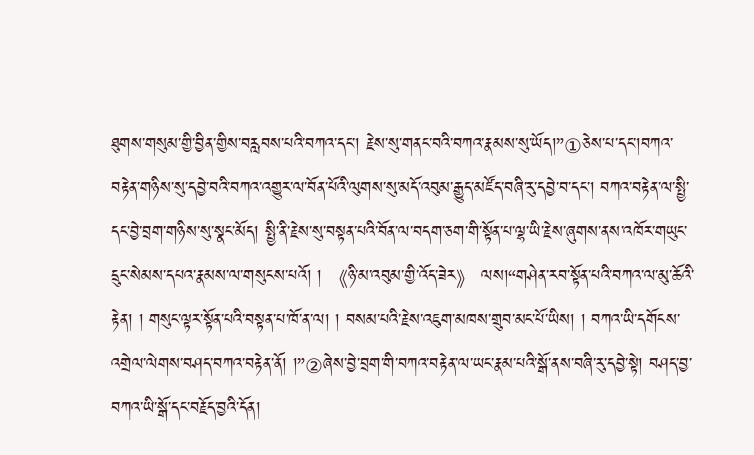ཐུགས་གསུམ་གྱི་བྱིན་གྱིས་བརླབས་པའི་བཀའ་དང་། རྗེས་སུ་གནང་བའི་བཀའ་རྣམས་སུ་ཡོད།”①ཅེས་པ་དང་།བཀའ་བརྟེན་གཉིས་སུ་དབྱེ་བའི་བཀའ་འགྱུར་ལ་བོན་པོའི་ལུགས་སུ་མདོ་འབུམ་རྒྱུད་མཛོད་བཞི་རུ་དབྱེ་བ་དང་། བཀའ་བརྟེན་ལ་སྤྱི་དང་བྱེ་བྲག་གཉིས་སུ་སྣང་མོད། སྤྱི་ནི་རྗེས་སུ་བསྟན་པའི་བོན་ལ་བདག་ཅག་གི་སྟོན་པ་ལྷ་ཡི་རྗེས་ཞུགས་ནས་འཁོར་གཡུང་དྲུང་སེམས་དཔའ་རྣམས་ལ་གསུངས་པའོ། ། 《ཉི་མ་འབུམ་གྱི་འོད་ཟེར》 ལས།“གཤེན་རབ་སྟོན་པའི་བཀའ་ལ་མུ་ཆོའི་རྟེན། ། གསུང་ལྟར་སྟོན་པའི་བསྟན་པ་ཁོ་ན་ལ། ། བསམ་པའི་རྗེས་འཇུག་མཁས་གྲུབ་མང་པོ་ཡིས། ། བཀའ་ཡི་དགོངས་འགྲེལ་ལེགས་བཤད་བཀའ་བརྟེན་ནོ། །”②ཞེས་བྱེ་བྲག་གི་བཀའ་བརྟེན་ལ་ཡང་རྣམ་པའི་སྒོ་ནས་བཞི་རུ་དབྱེ་སྟེ། བཤད་བྱ་བཀའ་ཡི་སྒོ་དང་བརྗོད་བྱའི་དོན།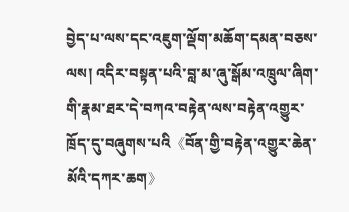བྱེད་པ་ལས་དང་འཇུག་ལྡོག་མཆོག་དམན་བཅས་ལས། འདིར་བསྟན་པའི་བླ་མ་ཞུ་སྒོམ་འཁྲུལ་ཞིག་གི་རྣམ་ཐར་དེ་བཀའ་བརྟེན་ལས་བརྟེན་འགྱུར་ཁྲོད་དུ་བཞུགས་པའི《བོན་གྱི་བརྟེན་འགྱུར་ཆེན་མོའི་དཀར་ཆག》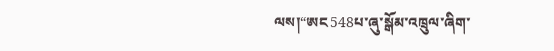ལས།“ཨང548པ་ཞུ་སྒོམ་འཁྲུལ་ཞིག་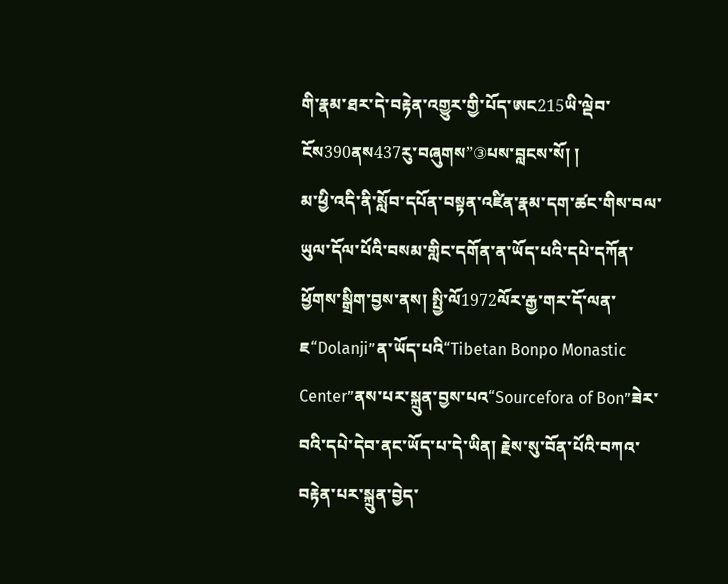གི་རྣམ་ཐར་དེ་བརྟེན་འགྱུར་གྱི་པོད་ཨང215ཡི་ལྡེབ་ངོས390ནས437རུ་བཞུགས”③པས་བླངས་སོ། །
མ་ཕྱི་འདི་ནི་སློབ་དཔོན་བསྟན་འཛིན་རྣམ་དག་ཚང་གིས་བལ་ཡུལ་དོལ་པོའི་བསམ་གླིང་དགོན་ན་ཡོད་པའི་དཔེ་དཀོན་ཕྱོགས་སྒྲིག་བྱས་ནས། སྤྱི་ལོ1972ལོར་རྒྱ་གར་དོ་ལན་ཇ“Dolanji”ན་ཡོད་པའི“Tibetan Bonpo Monastic Center”ནས་པར་སྐྲུན་བྱས་པའ“Sourcefora of Bon”ཟེར་བའི་དཔེ་དེབ་ནང་ཡོད་པ་དེ་ཡིན། རྗེས་སུ་བོན་པོའི་བཀའ་བརྟེན་པར་སྐྲུན་བྱེད་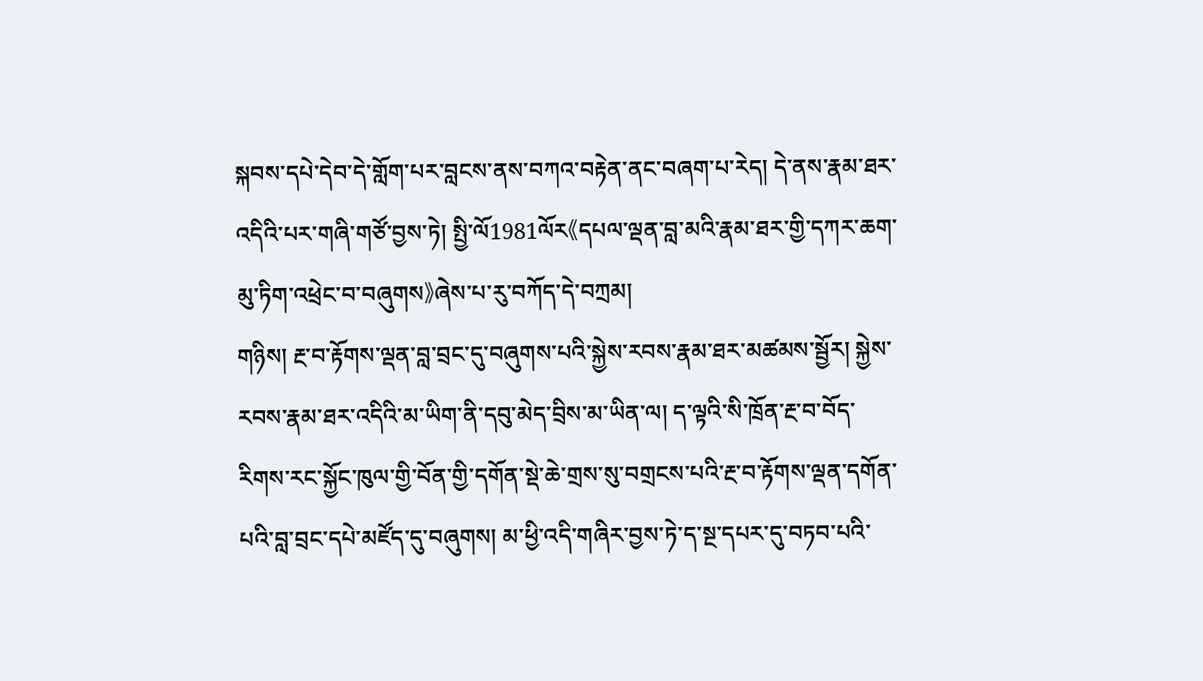སྐབས་དཔེ་དེབ་དེ་གློག་པར་བླངས་ནས་བཀའ་བརྟེན་ནང་བཞག་པ་རེད། དེ་ནས་རྣམ་ཐར་འདིའི་པར་གཞི་གཙོ་བྱས་ཏེ། སྤྱི་ལོ1981ལོར《དཔལ་ལྡན་བླ་མའི་རྣམ་ཐར་གྱི་དཀར་ཆག་མུ་ཏིག་འཕྲེང་བ་བཞུགས》ཞེས་པ་རུ་བཀོད་དེ་བཀྲམ།
གཉིས། རྔ་བ་རྟོགས་ལྡན་བླ་བྲང་དུ་བཞུགས་པའི་སྐྱེས་རབས་རྣམ་ཐར་མཚམས་སྦྱོར། སྐྱེས་རབས་རྣམ་ཐར་འདིའི་མ་ཡིག་ནི་དབུ་མེད་བྲིས་མ་ཡིན་ལ། ད་ལྟའི་སི་ཁྲོན་རྔ་བ་བོད་རིགས་རང་སྐྱོང་ཁུལ་གྱི་བོན་གྱི་དགོན་སྡེ་ཆེ་གྲས་སུ་བགྲངས་པའི་རྔ་བ་རྟོགས་ལྡན་དགོན་པའི་བླ་བྲང་དཔེ་མཛོད་དུ་བཞུགས། མ་ཕྱི་འདི་གཞིར་བྱས་ཏེ་ད་སྔ་དཔར་དུ་བཏབ་པའི་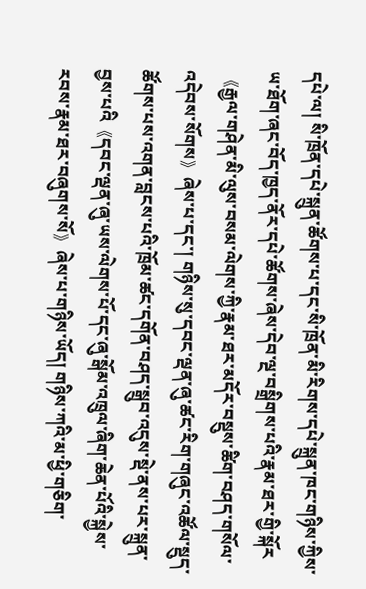དཔེ་ལ། སི་ཁྲོན་དཔེ་སྐྲུན་ཚོགས་པ་དང་སི་ཁྲོན་མི་རིགས་དཔེ་སྐྲུན་ཁང་གཉིས་ཀྱིས་ཡ་ཐོག་ཞང་བོད་ཁྱད་ནོར་དཔེ་ཚོགས་ཞེས་དེབ་ལྔ་བསྒྲིགས་པའི་རྣམ་ཐར་གྱི་སྐོར《རྒྱལ་གཤེན་མི་ལུས་བསམ་ལེགས་ཀྱི་རྣམ་ཐར་མདོར་བསྡུས་ཚིག་བཤད་གསོལ་འདེབས་སོགས》ཞེས་པ་དང་། གཉིས་སུ་དབང་ལྡན་ཞུ་ཚང་རིག་གཞུང་འཚོལ་སྡུད་ཚོགས་པས་འགན་བླངས་པའི་ཁྲོམ་ཚང་དགོན་བཤད་སྒྲུབ་འདུས་སྡེ་ནས་པར་སྐྲུན་བྱས་པའི《དབང་ལྡན་ཞུ་ཡས་ལེགས་པོ་དང་ཞུ་སྒོམ་འཁྲུལ་ཞིག་ཆེན་པོའི་སྐྱེས་རབས་རྣམ་ཐར་བཞུགས་སོ》ཞེས་པ་གཉིས་ཡོད། གཉིས་ཀའི་མ་ཕྱི་གཅིག་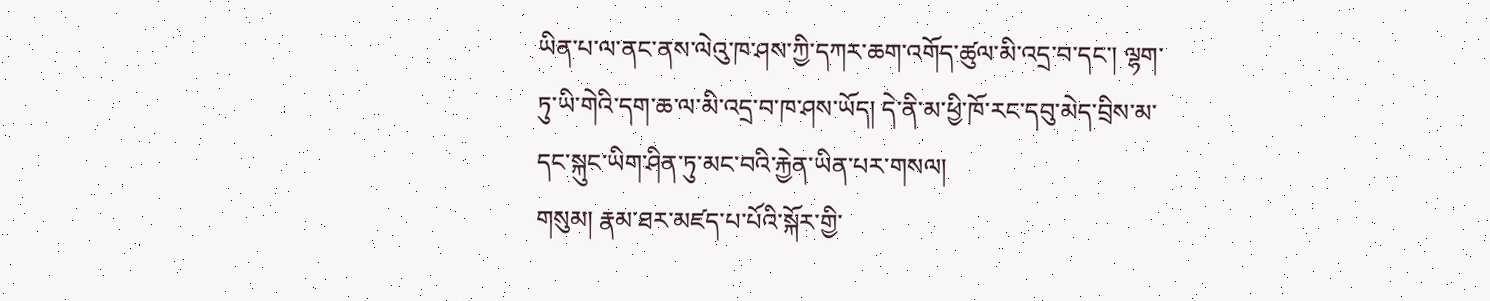ཡིན་པ་ལ་ནང་ནས་ལེའུ་ཁ་ཤས་ཀྱི་དཀར་ཆག་འགོད་ཚུལ་མི་འདྲ་བ་དང་། ལྷག་ཏུ་ཡི་གེའི་དག་ཆ་ལ་མི་འདྲ་བ་ཁ་ཤས་ཡོད། དེ་ནི་མ་ཕྱི་ཁོ་རང་དབུ་མེད་བྲིས་མ་དང་སྐུང་ཡིག་ཤིན་ཏུ་མང་བའི་རྐྱེན་ཡིན་པར་གསལ།
གསུམ། རྣམ་ཐར་མཛད་པ་པོའི་སྐོར་གྱི་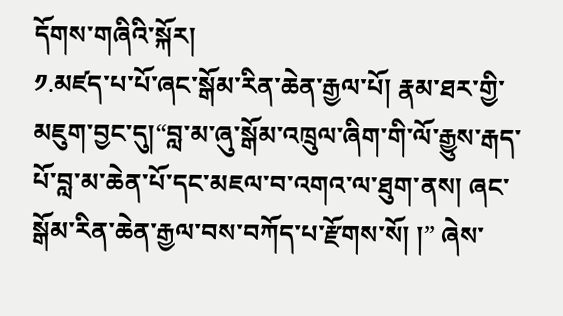དོགས་གཞིའི་སྐོར།
༡.མཛད་པ་པོ་ཞང་སྒོམ་རིན་ཆེན་རྒྱལ་པོ། རྣམ་ཐར་གྱི་མཇུག་བྱང་དུ།“བླ་མ་ཞུ་སྒོམ་འཁྲུལ་ཞིག་གི་ལོ་རྒྱུས་རྒད་པོ་བླ་མ་ཆེན་པོ་དང་མཇལ་བ་འགའ་ལ་ཐུག་ནས། ཞང་སྒོམ་རིན་ཆེན་རྒྱལ་བས་བཀོད་པ་རྫོགས་སོ། །” ཞེས་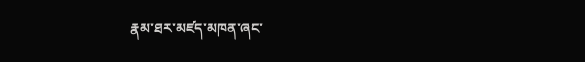རྣམ་ཐར་མཛད་མཁན་ཞང་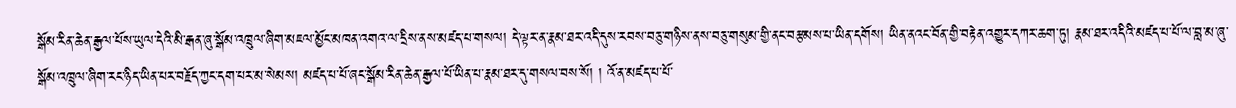སྒོམ་རིན་ཆེན་རྒྱལ་པོས་ཡུལ་དེའི་མི་རྒན་ཞུ་སྒོམ་འཁྲུལ་ཞིག་མཇལ་མྱོང་མཁན་འགའ་ལ་དྲིས་ནས་མཛད་པ་གསལ། དེ་ལྟར་ན་རྣམ་ཐར་འདི་དུས་རབས་བཅུ་གཉིས་ནས་བཅུ་གསུམ་གྱི་ནང་བརྩམས་པ་ཡིན་དགོས། ཡིན་ནའང་བོན་གྱི་བརྟེན་འགྱུར་དཀར་ཆག་ཏུ། རྣམ་ཐར་འདིའི་མཛད་པ་པོ་ལ་བླ་མ་ཞུ་སྒོམ་འཁྲུལ་ཞིག་རང་ཉིད་ཡིན་པར་བརྗོད་ཀྱང་དག་པར་མ་སེམས། མཛད་པ་པོ་ཞང་སྒོམ་རིན་ཆེན་རྒྱལ་པོ་ཡིན་པ་རྣམ་ཐར་དུ་གསལ་བས་སོ། ། འོ་ན་མཛད་པ་པོ་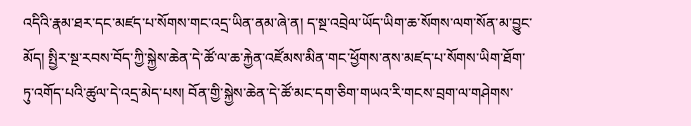འདིའི་རྣམ་ཐར་དང་མཛད་པ་སོགས་གང་འདྲ་ཡིན་ནམ་ཞེ་ན། ད་སྔ་འབྲེལ་ཡོད་ཡིག་ཆ་སོགས་ལག་སོན་མ་བྱུང་མོད། སྤྱིར་སྔ་རབས་བོད་ཀྱི་སྐྱེས་ཆེན་དེ་ཚོ་ལ་ཆ་རྐྱེན་འཛོམས་མིན་གང་ཕྱོགས་ནས་མཛད་པ་སོགས་ཡིག་ཐོག་ཏུ་འགོད་པའི་ཚུལ་དེ་འདྲ་མེད་པས། བོན་གྱི་སྐྱེས་ཆེན་དེ་ཚོ་མང་དག་ཅིག་གཡའ་རི་གངས་བྲག་ལ་གཤེགས་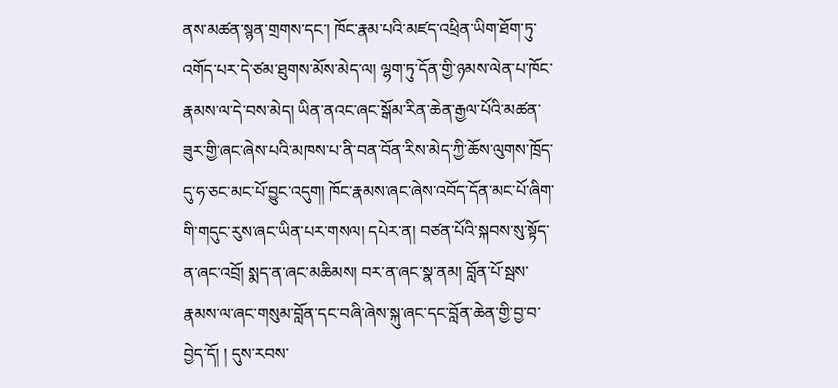ནས་མཚན་སྙན་གྲགས་དང་། ཁོང་རྣམ་པའི་མཛད་འཕྲིན་ཡིག་ཐོག་ཏུ་འགོད་པར་དེ་ཙམ་ཐུགས་མོས་མེད་ལ། ལྷག་ཏུ་དོན་གྱི་ཉམས་ལེན་པ་ཁོང་རྣམས་ལ་དེ་བས་མེད། ཡིན་ནའང་ཞང་སྒོམ་རིན་ཆེན་རྒྱལ་པོའི་མཚན་ཟུར་གྱི་ཞང་ཞེས་པའི་མཁས་པ་ནི་བན་བོན་རིས་མེད་ཀྱི་ཆོས་ལུགས་ཁྲོད་དུ་ཧ་ཅང་མང་པོ་བྱུང་འདུག། ཁོང་རྣམས་ཞང་ཞེས་འབོད་དོན་མང་པོ་ཞིག་གི་གདུང་རུས་ཞང་ཡིན་པར་གསལ། དཔེར་ན། བཙན་པོའི་སྐབས་སུ་སྟོད་ན་ཞང་འབྲོ། སྨད་ན་ཞང་མཆིམས། བར་ན་ཞང་སྣ་ནམ། བློན་པོ་སྦས་རྣམས་ལ་ཞང་གསུམ་བློན་དང་བཞི་ཞེས་སྐུ་ཞང་དང་བློན་ཆེན་གྱི་བྱ་བ་བྱེད་དོ། ། དུས་རབས་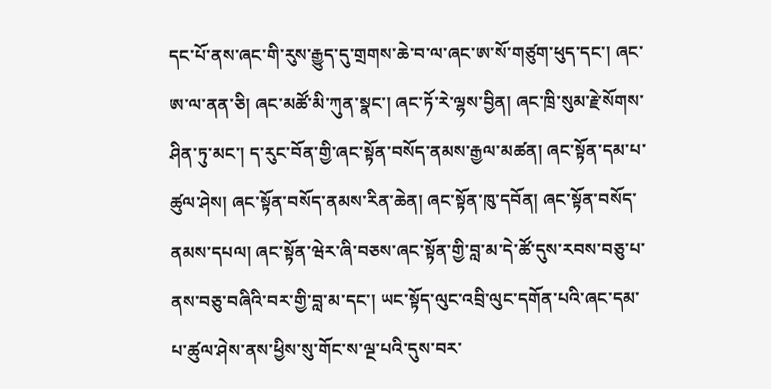དང་པོ་ནས་ཞང་གི་རུས་རྒྱུད་དུ་གྲགས་ཆེ་བ་ལ་ཞང་ཨ་སོ་གཙུག་ཕུད་དང་། ཞང་ཨ་ལ་ནན་ཅི། ཞང་མཚོ་མི་ཀུན་སྣང་། ཞང་ཏོ་རེ་ལྷས་བྱིན། ཞང་ཁྲི་སུམ་རྗེ་སོགས་ཤིན་ཏུ་མང་། ད་རུང་བོན་གྱི་ཞང་སྟོན་བསོད་ནམས་རྒྱལ་མཚན། ཞང་སྟོན་དམ་པ་ཚུལ་ཤེས། ཞང་སྟོན་བསོད་ནམས་རིན་ཆེན། ཞང་སྟོན་ཁུ་དབོན། ཞང་སྟོན་བསོད་ནམས་དཔལ། ཞང་སྟོན་ཝེར་ཞི་བཅས་ཞང་སྟོན་གྱི་བླ་མ་དེ་ཚོ་དུས་རབས་བཅུ་པ་ནས་བཅུ་བཞིའི་བར་གྱི་བླ་མ་དང་། ཡང་སྟོད་ལུང་འབྲི་ལུང་དགོན་པའི་ཞང་དམ་པ་ཚུལ་ཤེས་ནས་ཕྱིས་སུ་གོང་ས་ལྔ་པའི་དུས་བར་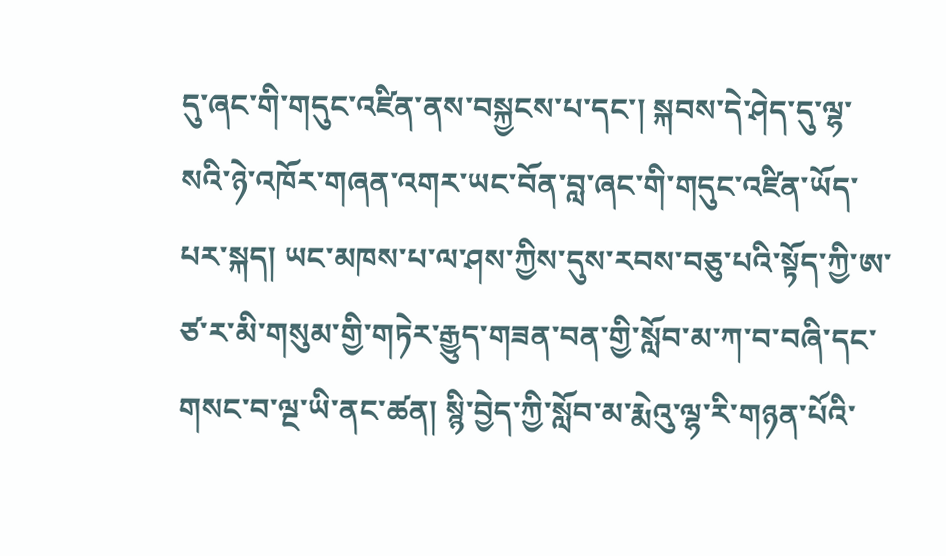དུ་ཞང་གི་གདུང་འཛིན་ནས་བསྐྱངས་པ་དང་། སྐབས་དེ་ཤེད་དུ་ལྷ་སའི་ཉེ་འཁོར་གཞན་འགར་ཡང་བོན་བླ་ཞང་གི་གདུང་འཛིན་ཡོད་པར་སྐད། ཡང་མཁས་པ་ལ་ཤས་ཀྱིས་དུས་རབས་བཅུ་པའི་སྟོད་ཀྱི་ཨ་ཙ་ར་མི་གསུམ་གྱི་གཏེར་རྒྱུད་གཟན་བན་གྱི་སློབ་མ་ཀ་བ་བཞི་དང་གསང་བ་ལྔ་ཡི་ནང་ཚན། སྙི་བྱེད་ཀྱི་སློབ་མ་རྨེའུ་ལྷ་རི་གཉན་པོའི་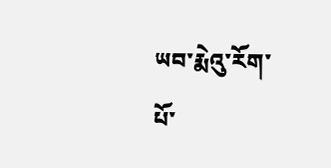ཡབ་རྨེའུ་རོག་པོ་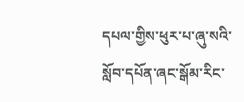དཔལ་གྱིས་ཕུར་པ་ཞུ་སའི་སློབ་དཔོན་ཞང་སྒོམ་རིང་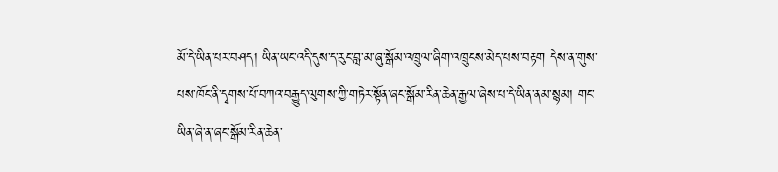མོ་དེ་ཡིན་པར་བཤད། ཡིན་ཡང་འདི་དུས་ད་རུང་བླ་མ་ཞུ་སྒོམ་འཁྲུལ་ཞིག་འཁྲུངས་མེད་པས་བརྟག དེས་ན་གུས་པས་ཁོང་ནི་དྭགས་པོ་བཀའ་བརྒྱུད་ལུགས་ཀྱི་གཏེར་སྟོན་ཞང་སྒོམ་རིན་ཆེན་རྒྱལ་ཞེས་པ་དེ་ཡིན་ནམ་སྙམ། གང་ཡིན་ཞེ་ན་ཞང་སྒོམ་རིན་ཆེན་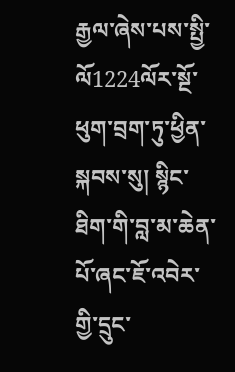རྒྱལ་ཞེས་པས་སྤྱི་ལོ1224ལོར་སྔོ་ཕུག་བྲག་ཏུ་ཕྱིན་སྐབས་སུ། སྙིང་ཐིག་གི་བླ་མ་ཆེན་པོ་ཞང་ཇོ་འབེར་གྱི་དྲུང་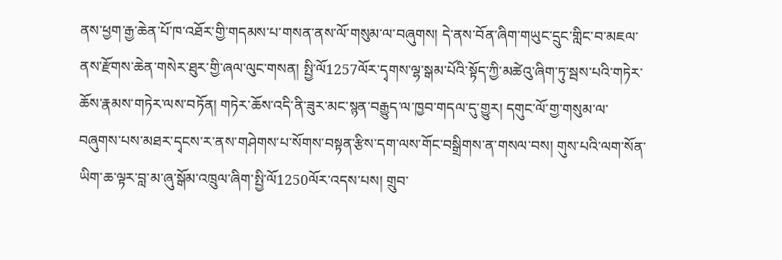ནས་ཕྱག་རྒྱ་ཆེན་པོ་ཁ་འཐོར་གྱི་གདམས་པ་གསན་ནས་ལོ་གསུམ་ལ་བཞུགས། དེ་ནས་བོན་ཞིག་གཡུང་དྲུང་གླིང་བ་མཇལ་ནས་རྫོགས་ཆེན་གསེར་ཐུར་གྱི་ཞལ་ལུང་གསན། སྤྱི་ལོ1257ལོར་དྭགས་ལྷ་སྒམ་པོའི་སྟོད་ཀྱི་མཚེའུ་ཞིག་ཏུ་སྦས་པའི་གཏེར་ཆོས་རྣམས་གཏེར་ལས་བཏོན། གཏེར་ཆོས་འདི་ནི་ཟུར་མང་སྙན་བརྒྱུད་ལ་ཁྱབ་གདལ་དུ་གྱུར། དགུང་ལོ་གྱ་གསུམ་ལ་བཞུགས་པས་མཐར་དྭངས་ར་ནས་གཤེགས་པ་སོགས་བསྟན་རྩིས་དག་ལས་གོང་བསྒྲིགས་ན་གསལ་བས། གུས་པའི་ལག་སོན་ཡིག་ཆ་ལྟར་བླ་མ་ཞུ་སྒོམ་འཁྲུལ་ཞིག་སྤྱི་ལོ1250ལོར་འདས་པས། གྲུབ་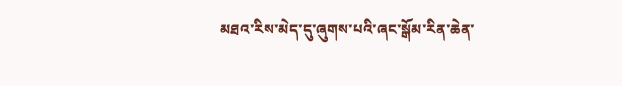མཐའ་རིས་མེད་དུ་ཞུགས་པའི་ཞང་སྒོམ་རིན་ཆེན་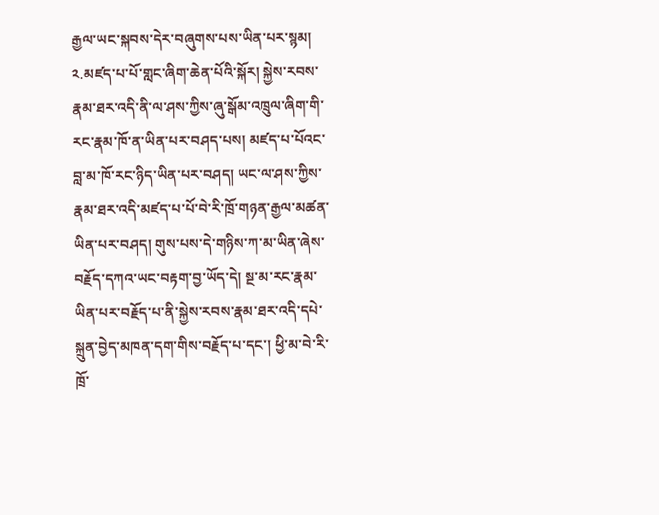རྒྱལ་ཡང་སྐབས་དེར་བཞུགས་པས་ཡིན་པར་སྙམ།
༢.མཛད་པ་པོ་གླང་ཞིག་ཆེན་པོའི་སྐོར། སྐྱེས་རབས་རྣམ་ཐར་འདི་ནི་ལ་ཤས་ཀྱིས་ཞུ་སྒོམ་འཁྲུལ་ཞིག་གི་རང་རྣམ་ཁོ་ན་ཡིན་པར་བཤད་པས། མཛད་པ་པོའང་བླ་མ་ཁོ་རང་ཉིད་ཡིན་པར་བཤད། ཡང་ལ་ཤས་ཀྱིས་རྣམ་ཐར་འདི་མཛད་པ་པོ་བེ་རི་ཁྲོ་གཉན་རྒྱལ་མཚན་ཡིན་པར་བཤད། གུས་པས་དེ་གཉིས་ཀ་མ་ཡིན་ཞེས་བརྗོད་དཀའ་ཡང་བརྟག་བྱ་ཡོད་དེ། སྔ་མ་རང་རྣམ་ཡིན་པར་བརྗོད་པ་ནི་སྐྱེས་རབས་རྣམ་ཐར་འདི་དཔེ་སྐྲུན་བྱེད་མཁན་དག་གིས་བརྗོད་པ་དང་། ཕྱི་མ་བེ་རི་ཁྲོ་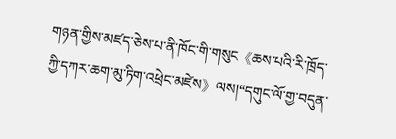གཉན་གྱིས་མཛད་ཅེས་པ་ནི་ཁོང་གི་གསུང《ཆས་པའི་རི་ཁྲོད་ཀྱི་དཀར་ཆག་མུ་ཏིག་འཕྲེང་མཛེས》ལས།“དགུང་ལོ་གྱ་བདུན་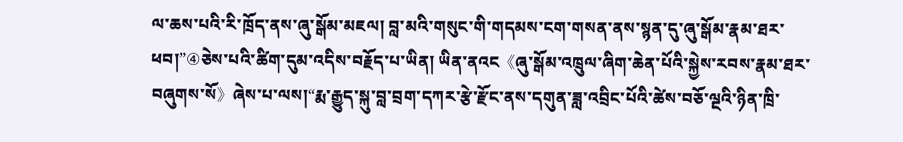ལ་ཆས་པའི་རི་ཁྲོད་ནས་ཞུ་སྒོམ་མཇལ། བླ་མའི་གསུང་གི་གདམས་ངག་གསན་ནས་སྙན་དུ་ཞུ་སྒོམ་རྣམ་ཐར་ཕབ།”④ཅེས་པའི་ཚིག་དུམ་འདིས་བརྗོད་པ་ཡིན། ཡིན་ནའང《ཞུ་སྒོམ་འཁྲུལ་ཞིག་ཆེན་པོའི་སྐྱེས་རབས་རྣམ་ཐར་བཞུགས་སོ》ཞེས་པ་ལས།“རྨ་རྒྱུད་སྐུ་བླ་བྲག་དཀར་རྩེ་རྫོང་ནས་དགུན་ཟླ་འབྲིང་པོའི་ཚེས་བཅོ་ལྔའི་ཉིན་ཁྲི་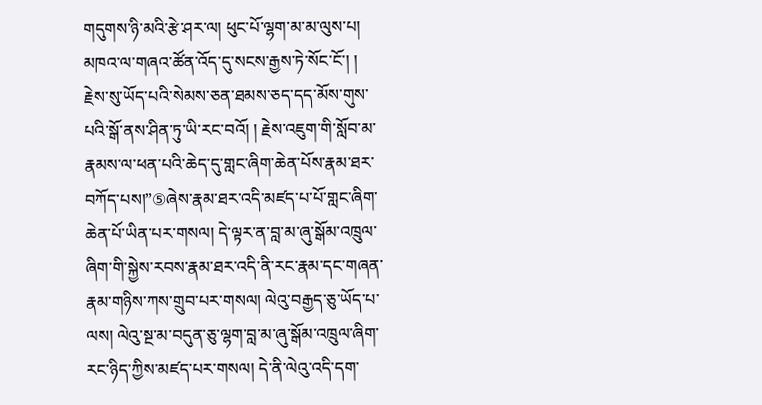གདུགས་ཉི་མའི་རྩེ་ཤར་ལ། ཕུང་པོ་ལྷག་མ་མ་ལུས་པ། མཁའ་ལ་གཞའ་ཚོན་འོད་དུ་སངས་རྒྱས་ཏེ་སོང་ངོ་། །
རྗེས་སུ་ཡོད་པའི་སེམས་ཅན་ཐམས་ཅད་དད་མོས་གུས་པའི་སྒོ་ནས་ཤིན་ཏུ་ཡི་རང་བའོ། ། རྗེས་འཇུག་གི་སློབ་མ་རྣམས་ལ་ཕན་པའི་ཆེད་དུ་གླང་ཞིག་ཆེན་པོས་རྣམ་ཐར་བཀོད་པས།”⑤ཞེས་རྣམ་ཐར་འདི་མཛད་པ་པོ་གླང་ཞིག་ཆེན་པོ་ཡིན་པར་གསལ། དེ་ལྟར་ན་བླ་མ་ཞུ་སྒོམ་འཁྲུལ་ཞིག་གི་སྐྱེས་རབས་རྣམ་ཐར་འདི་ནི་རང་རྣམ་དང་གཞན་རྣམ་གཉིས་ཀས་གྲུབ་པར་གསལ། ལེའུ་བརྒྱད་ཅུ་ཡོད་པ་ལས། ལེའུ་སྔ་མ་བདུན་ཅུ་ལྷག་བླ་མ་ཞུ་སྒོམ་འཁྲུལ་ཞིག་རང་ཉིད་ཀྱིས་མཛད་པར་གསལ། དེ་ནི་ལེའུ་འདི་དག་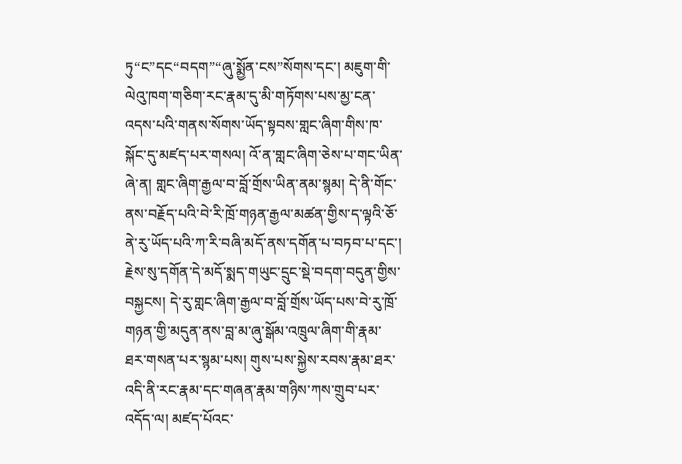ཏུ“ང”དང“བདག”“ཞུ་སྨྱོན་ངས”སོགས་དང་། མཇུག་གི་ལེའུ་ཁག་གཅིག་རང་རྣམ་དུ་མི་གཏོགས་པས་མྱ་ངན་འདས་པའི་གནས་སོགས་ཡོད་སྟབས་གླང་ཞིག་གིས་ཁ་སྐོང་དུ་མཛད་པར་གསལ། འོ་ན་གླང་ཞིག་ཅེས་པ་གང་ཡིན་ཞེ་ན། གླང་ཞིག་རྒྱལ་བ་བློ་གྲོས་ཡིན་ནམ་སྙམ། དེ་ནི་གོང་ནས་བརྗོད་པའི་བེ་རི་ཁྲོ་གཉན་རྒྱལ་མཚན་གྱིས་ད་ལྟའི་ཅོ་ནེ་རུ་ཡོད་པའི་ཀ་རི་བཞི་མདོ་ནས་དགོན་པ་བཏབ་པ་དང་། རྗེས་སུ་དགོན་དེ་མདོ་སྨད་གཡུང་དྲུང་སྡེ་བདག་བདུན་གྱིས་བསྐྱངས། དེ་རུ་གླང་ཞིག་རྒྱལ་བ་བློ་གྲོས་ཡོད་པས་བེ་རུ་ཁྲོ་གཉན་གྱི་མདུན་ནས་བླ་མ་ཞུ་སྒོམ་འཁྲུལ་ཞིག་གི་རྣམ་ཐར་གསན་པར་སྙམ་པས། གུས་པས་སྐྱེས་རབས་རྣམ་ཐར་འདི་ནི་རང་རྣམ་དང་གཞན་རྣམ་གཉིས་ཀས་གྲུབ་པར་འདོད་ལ། མཛད་པོའང་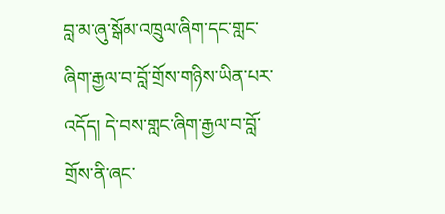བླ་མ་ཞུ་སྒོམ་འཁྲུལ་ཞིག་དང་གླང་ཞིག་རྒྱལ་བ་བློ་གྲོས་གཉིས་ཡིན་པར་འདོད། དེ་བས་གླང་ཞིག་རྒྱལ་བ་བློ་གྲོས་ནི་ཞང་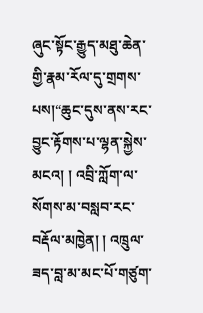ཞུང་སྟོང་རྒྱུད་མཐུ་ཆེན་གྱི་རྣམ་རོལ་དུ་གྲགས་པས།“ཆུང་དུས་ནས་རང་བྱུང་རྟོགས་པ་ལྷན་སྐྱེས་མངའ། ། འབྲི་ཀློག་ལ་སོགས་མ་བསླབ་རང་བརྡོལ་མཁྱེན། ། འཁྲུལ་ཟད་བླ་མ་མང་པོ་གཙུག་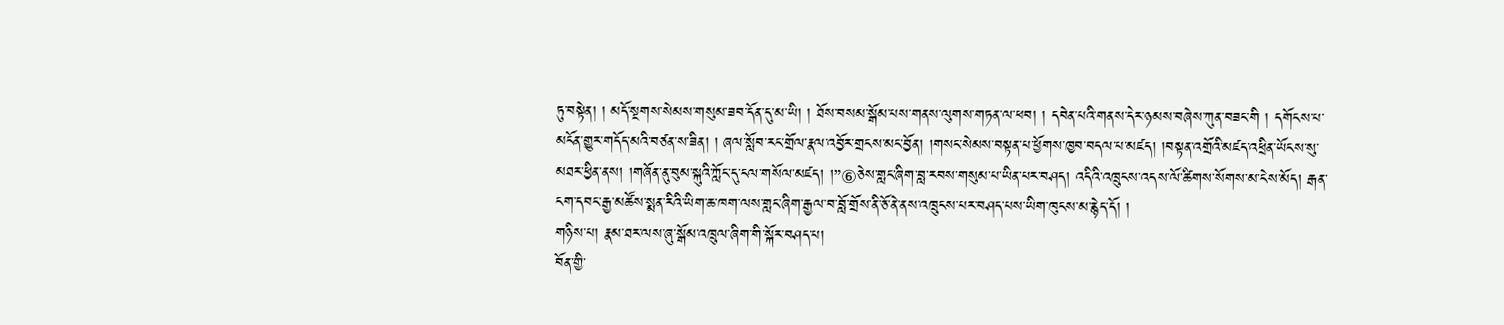ཏུ་བསྟེན། ། མདོ་སྔགས་སེམས་གསུམ་ཟབ་དོན་དུ་མ་ཡི། ། ཐོས་བསམ་སྒོམ་པས་གནས་ལུགས་གཏན་ལ་ཕབ། ། དབེན་པའི་གནས་དེར་ཉམས་བཞེས་ཀུན་བཟང་གི ། དགོངས་པ་མངོན་གྱུར་གདོད་མའི་བཙན་ས་ཟིན། ། ཞལ་སློབ་རང་གྲོལ་རྣལ་འབྱོར་གྲངས་མང་བྱོན། །གསང་སེམས་བསྟན་པ་ཕྱོགས་ཁྱབ་བདལ་པ་མཛད། །བསྟན་འགྲོའི་མཛད་འཕྲིན་ཡོངས་སུ་མཐར་ཕྱིན་ནས། །གཞོན་ནུ་བུམ་སྐུའི་ཀློང་དུ་ངལ་གསོལ་མཛད། །”⑥ཅེས་གླང་ཞིག་བླ་རབས་གསུམ་པ་ཡིན་པར་བཤད། འདིའི་འཁྲུངས་འདས་ལོ་ཚིགས་སོགས་མ་ངེས་མོད། རྒན་ངག་དབང་རྒྱ་མཚོས་སྨན་རིའི་ཡིག་ཆ་ཁག་ལས་གླང་ཞིག་རྒྱལ་བ་བློ་གྲོས་ནི་ཅོ་ནེ་ནས་འཁྲུངས་པར་བཤད་པས་ཡིག་ཁུངས་མ་རྙེད་དོ། །
གཉིས་པ། རྣམ་ཐར་ལས་ཞུ་སྒོམ་འཁྲུལ་ཞིག་གི་སྐོར་བཤད་པ།
བོན་གྱི་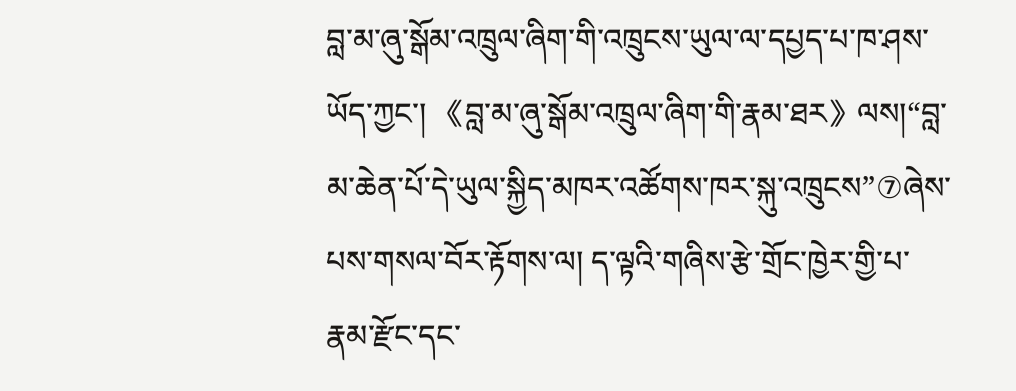བླ་མ་ཞུ་སྒོམ་འཁྲུལ་ཞིག་གི་འཁྲུངས་ཡུལ་ལ་དཔྱད་པ་ཁ་ཤས་ཡོད་ཀྱང་། 《བླ་མ་ཞུ་སྒོམ་འཁྲུལ་ཞིག་གི་རྣམ་ཐར》ལས།“བླ་མ་ཆེན་པོ་དེ་ཡུལ་སྐྱིད་མཁར་འཚོགས་ཁར་སྐུ་འཁྲུངས”⑦ཞེས་པས་གསལ་བོར་རྟོགས་ལ། ད་ལྟའི་གཞིས་རྩེ་གྲོང་ཁྱེར་གྱི་པ་རྣམ་རྫོང་དང་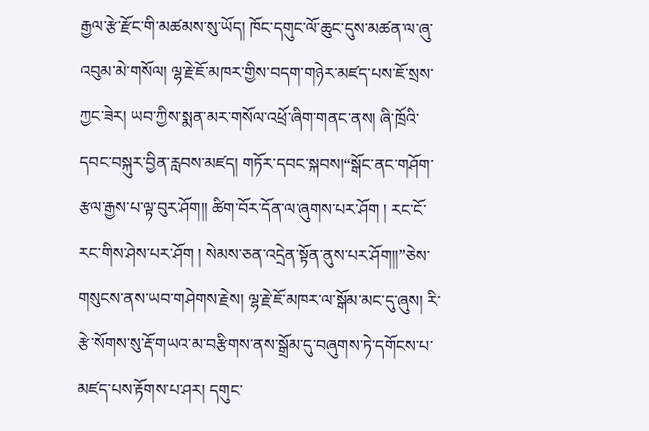རྒྱལ་རྩེ་རྫོང་གི་མཚམས་སུ་ཡོད། ཁོང་དགུང་ལོ་ཆུང་དུས་མཚན་ལ་ཞུ་འབུམ་མེ་གསོལ། ལྷ་རྗེ་ཇོ་མཁར་གྱིས་བདག་གཉེར་མཛད་པས་ཇོ་སྲས་ཀྱང་ཟེར། ཡབ་ཀྱིས་སྨན་མར་གསོལ་འཕྲོ་ཞིག་གནང་ནས། ཞི་ཁྲོའི་དབང་བསྐུར་བྱིན་རླབས་མཛད། གཏོར་དབང་སྐབས།“སྒོང་ནང་གཤོག་རྩལ་རྒྱས་པ་ལྟ་བུར་ཤོག།། ཚིག་བོར་དོན་ལ་ཞུགས་པར་ཤོག ། རང་ངོ་རང་གིས་ཤེས་པར་ཤོག ། སེམས་ཅན་འདྲེན་སྟོན་ནུས་པར་ཤོག།།”ཅེས་གསུངས་ནས་ཡབ་གཤེགས་རྗེས། ལྷ་རྗེ་ཇོ་མཁར་ལ་སྒོམ་མང་དུ་ཞུས། རི་རྩེ་སོགས་སུ་རྡོ་གཡའ་མ་བརྩིགས་ནས་སྒྲོམ་དུ་བཞུགས་ཏེ་དགོངས་པ་མཛད་པས་རྟོགས་པ་ཤར། དགུང་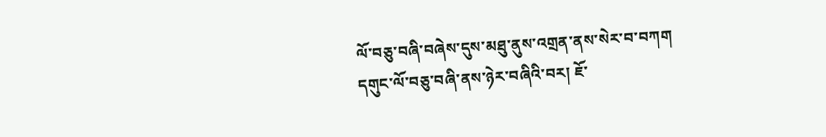ལོ་བཅུ་བཞི་བཞེས་དུས་མཐུ་ནུས་འགྲན་ནས་སེར་བ་བཀག དགུང་ལོ་བཅུ་བཞི་ནས་ཉེར་བཞིའི་བར། ཇོ་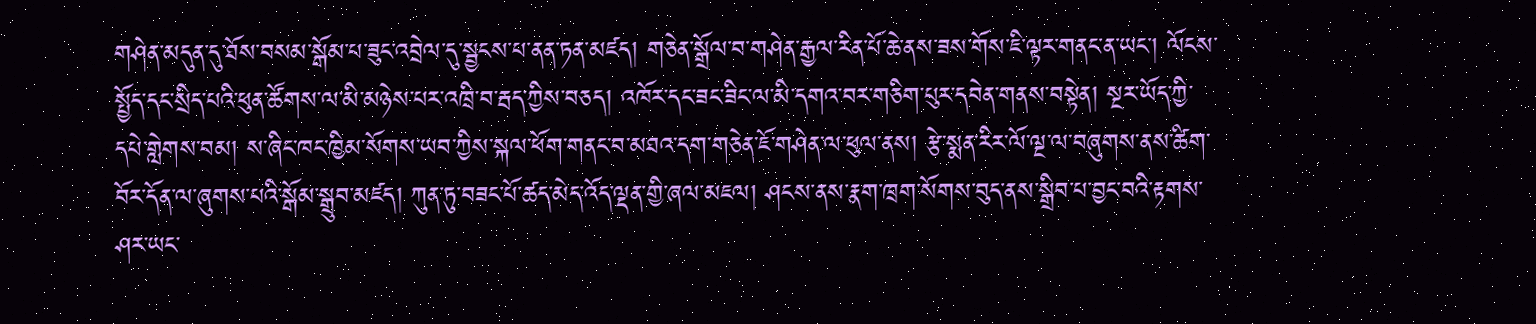གཤེན་མདུན་དུ་ཐོས་བསམ་སྒོམ་པ་ཟུང་འབྲེལ་དུ་སྦྱངས་པ་ནན་ཏན་མཛད། གཅེན་སྒྲོལ་བ་གཤེན་རྒྱལ་རིན་པོ་ཆེ་ནས་ཟས་གོས་ཇི་ལྟར་གནང་ན་ཡང་། ལོངས་སྤྱོད་དང་སྲིད་པའི་ཕུན་ཚོགས་ལ་མི་མཉེས་པར་འཁྲི་བ་རྦད་ཀྱིས་བཅད། འཁོར་དང་ཟང་ཟིང་ལ་མི་དགའ་བར་གཅིག་པུར་དབེན་གནས་བསྟེན། སྔར་ཡོད་ཀྱི་དཔེ་གླེགས་བམ། ས་ཞིང་ཁང་ཁྱིམ་སོགས་ཡབ་ཀྱིས་སྐལ་ཕོག་གནང་བ་མཐའ་དག་གཅེན་ཇོ་གཤེན་ལ་ཕུལ་ནས། རྩེ་སྨན་རིར་ལོ་ལྔ་ལ་བཞུགས་ནས་ཚིག་བོར་དོན་ལ་ཞུགས་པའི་སྒོམ་སྒྲུབ་མཛད། ཀུན་ཏུ་བཟང་པོ་ཚད་མེད་འོད་ལྡན་གྱི་ཞལ་མཇལ། ཤངས་ནས་རྣག་ཁྲག་སོགས་བུད་ནས་སྒྲིབ་པ་བྱང་བའི་རྟགས་ཤར་ཡང་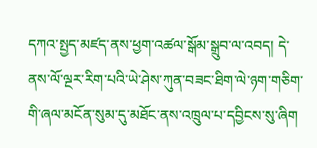དཀའ་སྤྱད་མཛད་ནས་ཕྱག་འཚལ་སྒོམ་སྒྲུབ་ལ་འབད། དེ་ནས་ལོ་ལྔར་རིག་པའི་ཡེ་ཤེས་ཀུན་བཟང་ཐིག་ལེ་ཉག་གཅིག་གི་ཞལ་མངོན་སུམ་དུ་མཐོང་ནས་འཁྲུལ་པ་དབྱིངས་སུ་ཞིག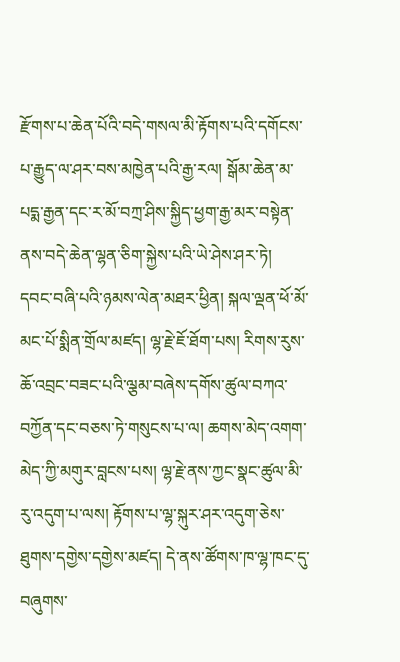རྫོགས་པ་ཆེན་པོའི་བདེ་གསལ་མི་རྟོགས་པའི་དགོངས་པ་རྒྱུད་ལ་ཤར་བས་མཁྱེན་པའི་རྒྱ་རལ། སྒོམ་ཆེན་མ་པདྨ་རྒྱན་དང་ར་མོ་བཀྲ་ཤིས་སྐྱིད་ཕྱག་རྒྱ་མར་བསྟེན་ནས་བདེ་ཆེན་ལྷན་ཅིག་སྐྱེས་པའི་ཡེ་ཤེས་ཤར་ཏེ། དབང་བཞི་པའི་ཉམས་ལེན་མཐར་ཕྱིན། སྐལ་ལྡན་ཕོ་མོ་མང་པོ་སྨིན་གྲོལ་མཛད། ལྷ་རྗེ་ཇོ་ཐོག་པས། རིགས་རུས་ཆོ་འབྲང་བཟང་པའི་ལྕམ་བཞེས་དགོས་ཚུལ་བཀའ་བཀྱོན་དང་བཅས་ཏེ་གསུངས་པ་ལ། ཆགས་མེད་འགག་མེད་ཀྱི་མགུར་བླངས་པས། ལྷ་རྗེ་ནས་ཀྱང་སྣང་ཚུལ་མི་རུ་འདུག་པ་ལས། རྟོགས་པ་ལྷ་སྐུར་ཤར་འདུག་ཅེས་ཐུགས་དགྱེས་དགྱེས་མཛད། དེ་ནས་ཚོགས་ཁ་ལྷ་ཁང་དུ་བཞུགས་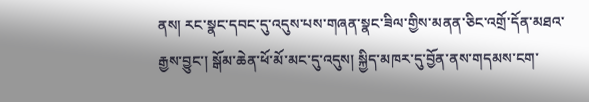ནས། རང་སྣང་དབང་དུ་འདུས་པས་གཞན་སྣང་ཟིལ་གྱིས་མནན་ཅིང་འགྲོ་དོན་མཐའ་རྒྱས་བྱུང་། སྒོམ་ཆེན་ཕོ་མོ་མང་དུ་འདུས། སྐྱིད་མཁར་དུ་བྱོན་ནས་གདམས་ངག་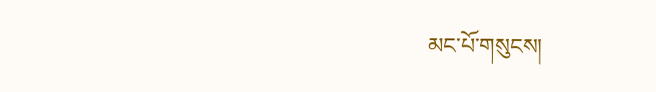མང་པོ་གསུངས།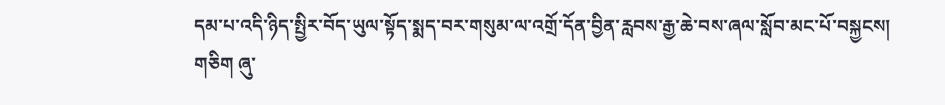དམ་པ་འདི་ཉིད་སྤྱིར་བོད་ཡུལ་སྟོད་སྨད་བར་གསུམ་ལ་འགྲོ་དོན་བྱིན་རླབས་རྒྱ་ཆེ་བས་ཞལ་སློབ་མང་པོ་བསྐྱངས།
གཅིག ཞུ་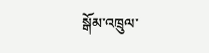སྒོམ་འཁྲུལ་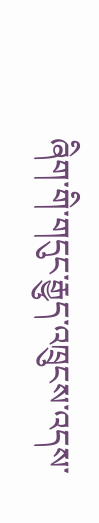ཞིག་གི་གདུང་རྒྱུད་འཁྲུངས་འདས་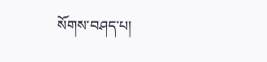སོགས་བཤད་པ།